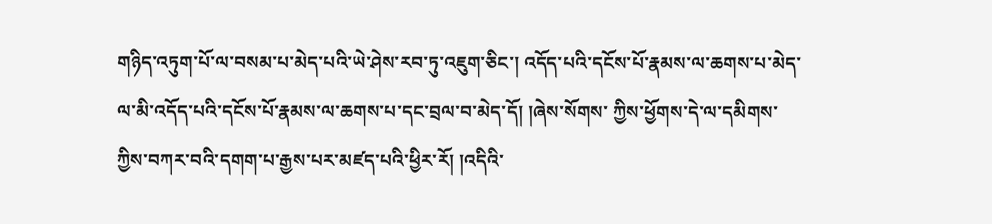གཉིད་འཏུག་པོ་ལ་བསམ་པ་མེད་པའི་ཡེ་ཤེས་རབ་ཏུ་འཇུག་ཅིང་། འདོད་པའི་དངོས་པོ་རྣམས་ལ་ཆགས་པ་མེད་ལ་མི་འདོད་པའི་དངོས་པོ་རྣམས་ལ་ཆགས་པ་དང་བྲལ་བ་མེད་དོ། །ཞེས་སོགས་ ཀྱིས་ཕྱོགས་དེ་ལ་དམིགས་ཀྱིས་བཀར་བའི་དགག་པ་རྒྱས་པར་མཛད་པའི་ཕྱིར་རོ། །འདིའི་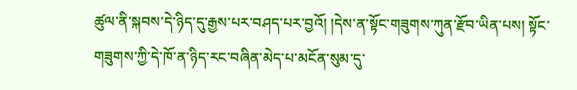ཚུལ་ནི་སྐབས་དེ་ཉིད་དུ་རྒྱས་པར་བཤད་པར་བྱའོ། །དེས་ན་སྟོང་གཟུགས་ཀུན་རྫོབ་ཡིན་པས། སྟོང་གཟུགས་ཀྱི་དེ་ཁོ་ན་ཉིད་རང་བཞིན་མེད་པ་མངོན་སུམ་དུ་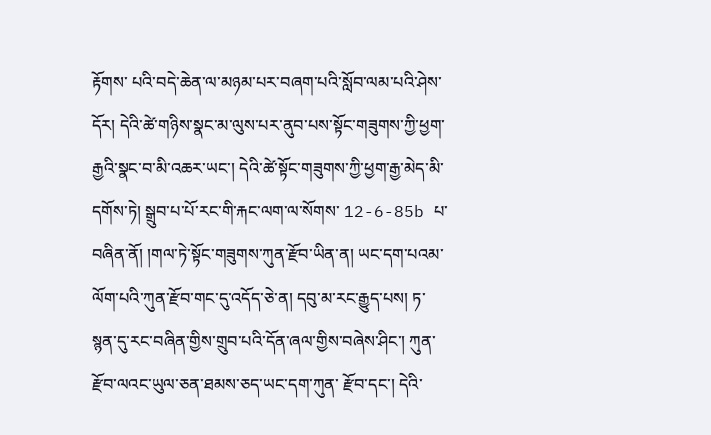རྟོགས་ པའི་བདེ་ཆེན་ལ་མཉམ་པར་བཞག་པའི་སློབ་ལམ་པའི་ཤེས་དོར། དེའི་ཚེ་གཉིས་སྣང་མ་ལུས་པར་ནུབ་པས་སྟོང་གཟུགས་ཀྱི་ཕྱག་རྒྱའི་སྣང་བ་མི་འཆར་ཡང་། དེའི་ཚེ་སྟོང་གཟུགས་ཀྱི་ཕྱག་རྒྱ་མེད་མི་དགོས་ཏེ། སྒྲུབ་པ་པོ་རང་གི་རྐང་ལག་ལ་སོགས་ 12-6-85b པ་བཞིན་ནོ། །གལ་ཏེ་སྟོང་གཟུགས་ཀུན་རྫོབ་ཡིན་ན། ཡང་དག་པའམ་ལོག་པའི་ཀུན་རྫོབ་གང་དུ་འདོད་ཅེ་ན། དབུ་མ་རང་རྒྱུད་པས། ཏ་སྙན་དུ་རང་བཞིན་གྱིས་གྲུབ་པའི་དོན་ཞལ་གྱིས་བཞེས་ཤིང་། ཀུན་རྫོབ་ལའང་ཡུལ་ཅན་ཐམས་ཅད་ཡང་དག་ཀུན་ རྫོབ་དང་། དེའི་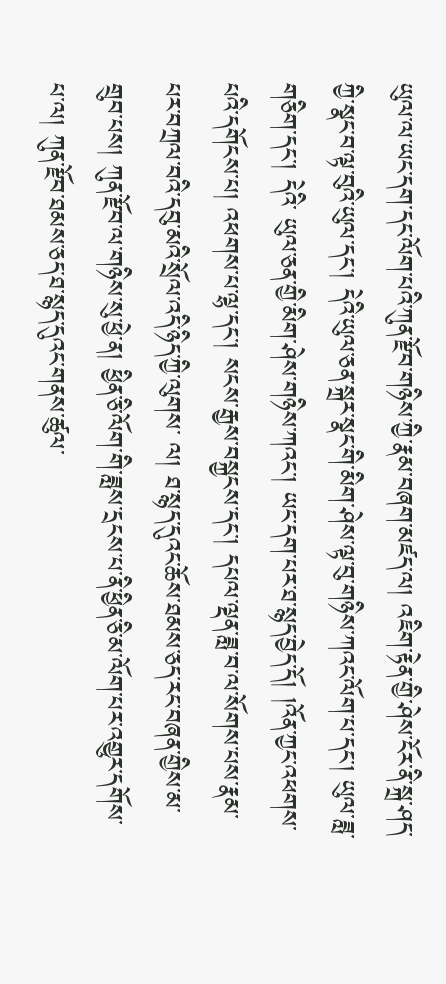ཡུལ་ལ་ཡང་དག་དང་ལོག་པའི་ཀུན་རྫོབ་གཉིས་ཀྱི་རྣམ་བཞག་མཛད་ལ། འཇིག་རྟེན་གྱི་ཤེས་ངོར་ནི་སྐྲ་ཤད་ཀྱི་སྣང་བ་ལྟ་བུའི་ཡུལ་དང་། དེའི་ཡུལ་ཅན་སྐྲར་སྣང་གི་མིག་ཤེས་ལྟ་བུ་གཉིས་ཀའང་ལོག་པ་དང་། ཡུལ་ཟླ་གཅིག་དང་། དེའི་ ཡུལ་ཅན་གྱི་མིག་ཤེས་གཉིས་ཀའང་། ཡང་དག་པར་ཐ་སྙད་བྱེད་དོ། །འོན་ཀྱང་འཕགས་པའི་དགོངས་པ། འཕགས་པ་ལྷ་དང་། སངས་རྒྱས་བསྐྱངས་དང་། དཔལ་ལྡན་ཟླ་བ་ལ་སོགས་པས་རྣམ་པར་བཀྲལ་བའི་དབུ་མའི་སྲོལ་འདི་ཉིད་ཀྱི་ལུགས་ ལ། ཐ་སྙད་དུའང་ཆོས་ཐམས་ཅད་རང་བཞན་གྱིས་མ་གྲུབ་པས། ཀུན་རྫོབ་ལ་གཉིས་སུ་ཕྱེ་ན། ཕྱིན་ཅི་ལོག་གི་ཟླས་དྲངས་པ་ནི་ཕྱིན་ཅི་མ་ལོག་པར་འགྱུར་དགོས་པ་ལ། ཀུན་རྫོབ་ཐམས་ཅད་ཐ་སྙད་དུའང་གནས་ཚུལ་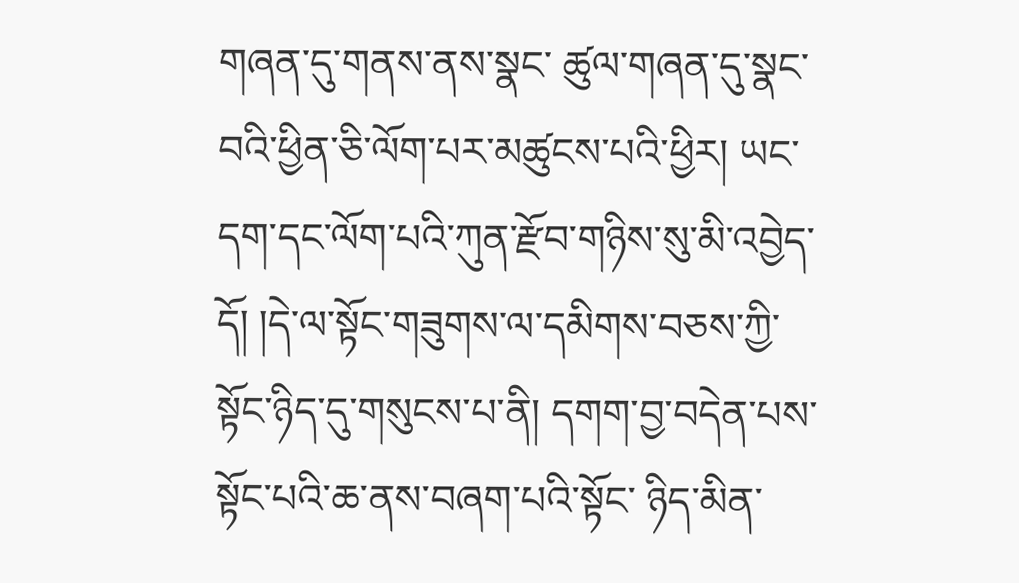གཞན་དུ་གནས་ནས་སྣང་ ཚུལ་གཞན་དུ་སྣང་བའི་ཕྱིན་ཅི་ལོག་པར་མཚུངས་པའི་ཕྱིར། ཡང་དག་དང་ལོག་པའི་ཀུན་རྫོབ་གཉིས་སུ་མི་འབྱེད་དོ། །དེ་ལ་སྟོང་གཟུགས་ལ་དམིགས་བཅས་ཀྱི་སྟོང་ཉིད་དུ་གསུངས་པ་ནི། དགག་བྱ་བདེན་པས་སྟོང་པའི་ཆ་ནས་བཞག་པའི་སྟོང་ ཉིད་མིན་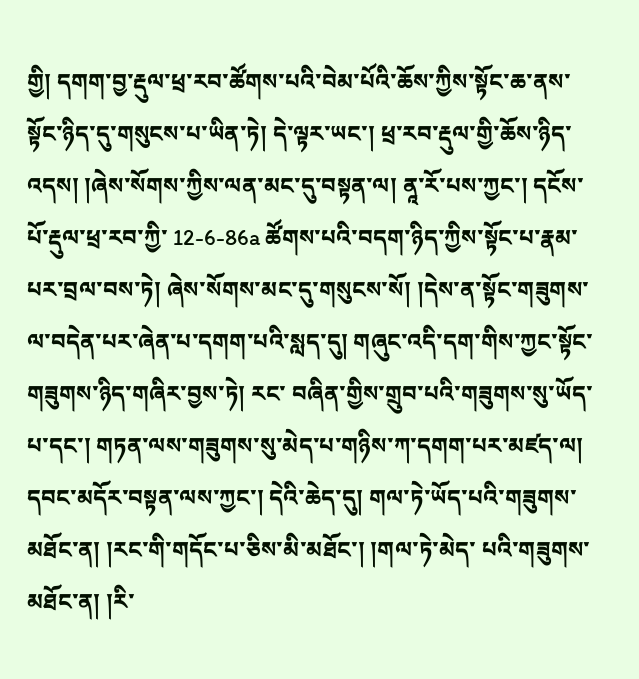གྱི། དགག་བྱ་རྡུལ་ཕྲ་རབ་ཚོགས་པའི་བེམ་པོའི་ཆོས་ཀྱིས་སྟོང་ཆ་ནས་སྟོང་ཉིད་དུ་གསུངས་པ་ཡིན་ཏེ། དེ་ལྟར་ཡང་། ཕྲ་རབ་རྡུལ་གྱི་ཆོས་ཉིད་འདས། །ཞེས་སོགས་ཀྱིས་ལན་མང་དུ་བསྟན་ལ། ནཱ་རོ་པས་ཀྱང་། དངོས་པོ་རྡུལ་ཕྲ་རབ་ཀྱི་ 12-6-86a ཚོགས་པའི་བདག་ཉིད་ཀྱིས་སྟོང་པ་རྣམ་པར་བྲལ་བས་ཏེ། ཞེས་སོགས་མང་དུ་གསུངས་སོ། །དེས་ན་སྟོང་གཟུགས་ལ་བདེན་པར་ཞེན་པ་དགག་པའི་སླད་དུ། གཞུང་འདི་དག་གིས་ཀྱང་སྟོང་གཟུགས་ཉིད་གཞིར་བྱས་ཏེ། རང་ བཞིན་གྱིས་གྲུབ་པའི་གཟུགས་སུ་ཡོད་པ་དང་། གཏན་ལས་གཟུགས་སུ་མེད་པ་གཉིས་ཀ་དགག་པར་མཛད་ལ། དབང་མདོར་བསྟན་ལས་ཀྱང་། དེའི་ཆེད་དུ། གལ་ཏེ་ཡོད་པའི་གཟུགས་མཐོང་ན། །རང་གི་གདོང་པ་ཅིས་མི་མཐོང་། །གལ་ཏེ་མེད་ པའི་གཟུགས་མཐོང་ན། །རི་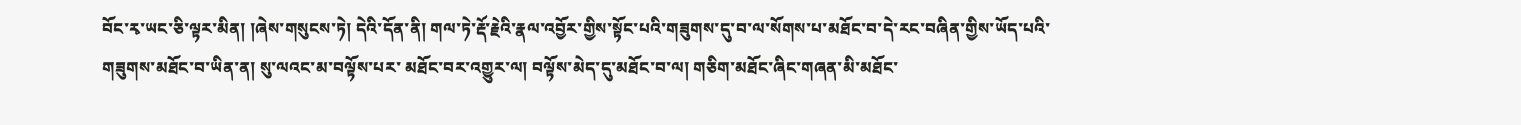བོང་རྭ་ཡང་ཅི་ལྟར་མིན། །ཞེས་གསུངས་ཏེ། དེའི་དོན་ནི། གལ་ཏེ་རྡོ་རྗེའི་རྣལ་འབྱོར་གྱིས་སྟོང་པའི་གཟུགས་དུ་བ་ལ་སོགས་པ་མཐོང་བ་དེ་རང་བཞིན་གྱིས་ཡོད་པའི་གཟུགས་མཐོང་བ་ཡིན་ན། སུ་ལའང་མ་བལྟོས་པར་ མཐོང་བར་འགྱུར་ལ། བལྟོས་མེད་དུ་མཐོང་བ་ལ། གཅིག་མཐོང་ཞིང་གཞན་མི་མཐོང་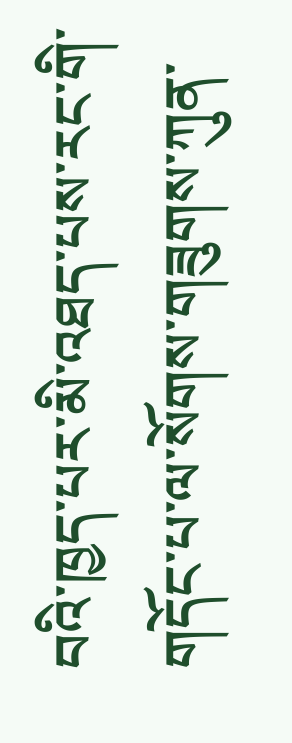བའི་ཁྱད་པར་མི་འཐད་པས་རང་གི་གདོང་པ་ལ་སོགས་གཟུགས་ཀུན་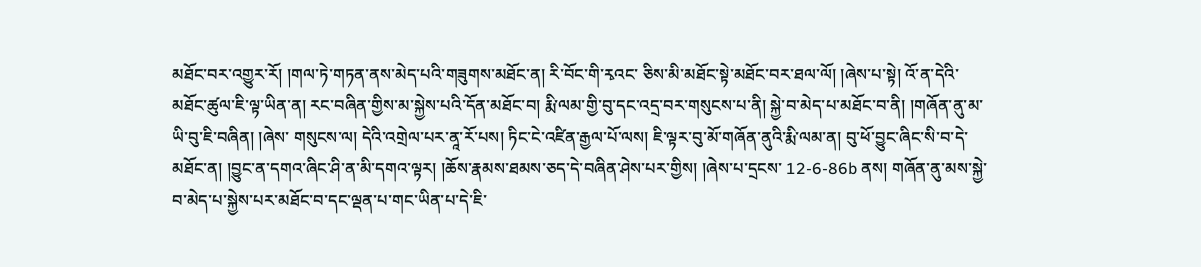མཐོང་བར་འགྱུར་རོ། །གལ་ཏེ་གཏན་ནས་མེད་པའི་གཟུགས་མཐོང་ན། རི་བོང་གི་རྭའང་ ཅིས་མི་མཐོང་སྟེ་མཐོང་བར་ཐལ་ལོ། །ཞེས་པ་སྟེ། འོ་ན་དེའི་མཐོང་ཚུལ་ཇི་ལྟ་ཡིན་ན། རང་བཞིན་གྱིས་མ་སྐྱེས་པའི་དོན་མཐོང་བ། རྨི་ལམ་གྱི་བུ་དང་འདྲ་བར་གསུངས་པ་ནི། སྐྱེ་བ་མེད་པ་མཐོང་བ་ནི། །གཞོན་ནུ་མ་ཡི་བུ་ཇི་བཞིན། །ཞེས་ གསུངས་ལ། དེའི་འགྲེལ་པར་ནཱ་རོ་པས། ཏིང་ངེ་འཛིན་རྒྱལ་པོ་ལས། ཇི་ལྟར་བུ་མོ་གཞོན་ནུའི་རྨི་ལམ་ན། བུ་ཕོ་བྱུང་ཞིང་སི་བ་དེ་མཐོང་ན། །བྱུང་ན་དགའ་ཞིང་ཤི་ན་མི་དགའ་ལྟར། །ཆོས་རྣམས་ཐམས་ཅད་དེ་བཞིན་ཤེས་པར་གྱིས། །ཞེས་པ་དྲངས་ 12-6-86b ནས། གཞོན་ནུ་མས་སྐྱེ་བ་མེད་པ་སྐྱེས་པར་མཐོང་བ་དང་ལྡན་པ་གང་ཡིན་པ་དེ་ཇི་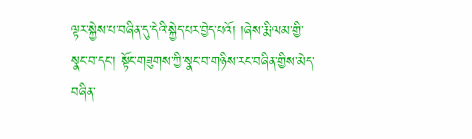ལྟར་སྐྱེས་པ་བཞིན་དུ་དེའི་སྐྱེད་པར་བྱེད་པའོ། །ཞེས་རྨི་ལམ་གྱི་སྣང་བ་དང་། སྟོང་གཟུགས་ཀྱི་སྣང་བ་གཉིས་རང་བཞིན་གྱིས་མེད་བཞིན་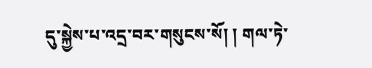དུ་སྐྱེས་པ་འདྲ་བར་གསུངས་སོ། ། གལ་ཏེ་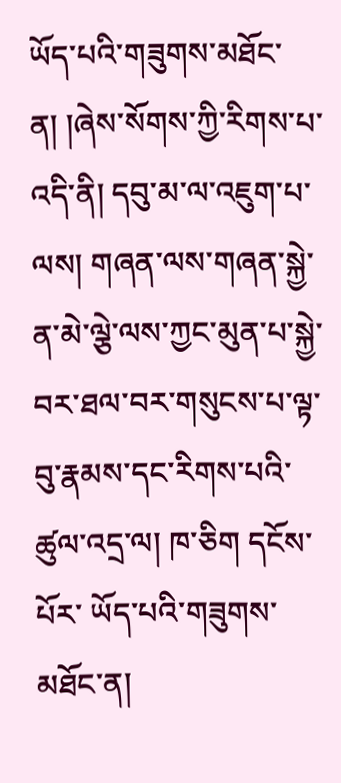ཡོད་པའི་གཟུགས་མཐོང་ན། །ཞེས་སོགས་ཀྱི་རིགས་པ་འདི་ནི། དབུ་མ་ལ་འཇུག་པ་ལས། གཞན་ལས་གཞན་སྐྱེ་ན་མེ་ལྕེ་ལས་ཀྱང་མུན་པ་སྐྱེ་བར་ཐལ་བར་གསུངས་པ་ལྟ་བུ་རྣམས་དང་རིགས་པའི་ཚུལ་འདྲ་ལ། ཁ་ཅིག དངོས་པོར་ ཡོད་པའི་གཟུགས་མཐོང་ན།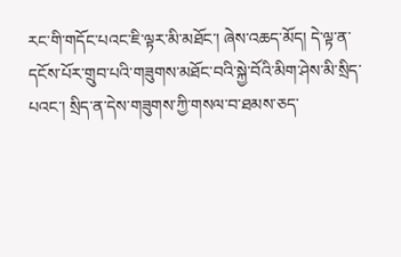རང་གི་གདོང་པའང་ཇི་ལྟར་མི་མཐོང་། ཞེས་འཆད་མོད། དེ་ལྟ་ན་དངོས་པོར་གྲུབ་པའི་གཟུགས་མཐོང་བའི་སྐྱེ་བོའི་མིག་ཤེས་མི་སྲིད་པའང་། སྲིད་ན་དེས་གཟུགས་ཀྱི་གསལ་བ་ཐམས་ཅད་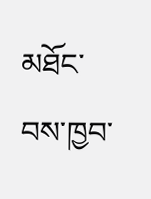མཐོང་བས་ཁྱབ་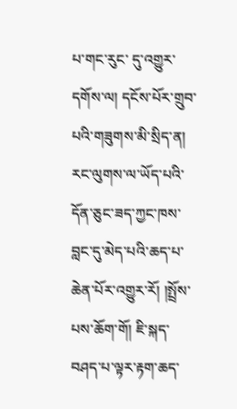པ་གང་རུང་ དུ་འགྱུར་དགོས་ལ། དངོས་པོར་གྲུབ་པའི་གཟུགས་མི་སྲིད་ན། རང་ལུགས་ལ་ཡོད་པའི་དོན་ཅུང་ཟད་ཀྱང་ཁས་བླང་དུ་མེད་པའི་ཆད་པ་ཆེན་པོར་འགྱུར་རོ། །སྤྲོས་པས་ཆོག་གོ། ཇི་སྐད་བཤད་པ་ལྟར་རྟག་ཆད་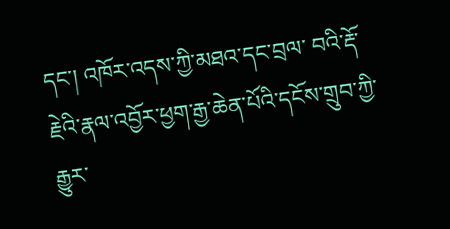དང་། འཁོར་འདས་ཀྱི་མཐའ་དང་བྲལ་ བའི་རྡོ་རྗེའི་རྣལ་འབྱོར་ཕྱག་རྒྱ་ཆེན་པོའི་དངོས་གྲུབ་ཀྱི་རྒྱུར་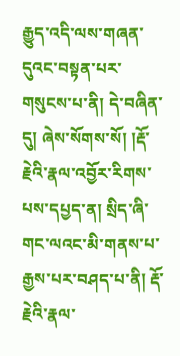རྒྱུད་འདི་ལས་གཞན་དུའང་བསྟན་པར་གསུངས་པ་ནི། དེ་བཞིན་དུ། ཞེས་སོགས་སོ། །རྡོ་རྗེའི་རྣལ་འབྱོར་རིགས་པས་དཔྱད་ན། སྲིད་ཞི་གང་ལའང་མི་གནས་པ་རྒྱས་པར་བཤད་པ་ནི། རྡོ་རྗེའི་རྣལ་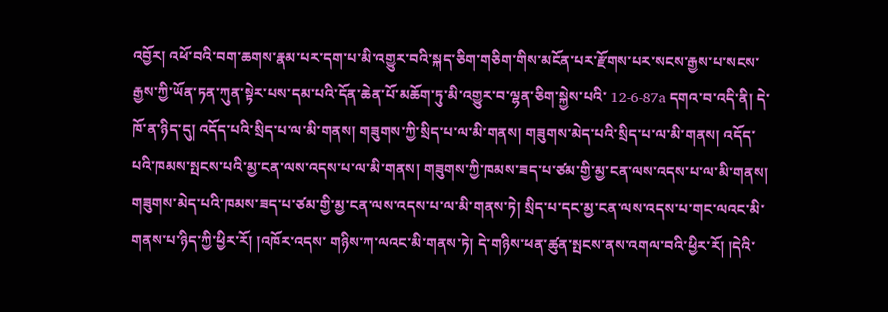འབྱོར། འཕོ་བའི་བག་ཆགས་རྣམ་པར་དག་པ་མི་འགྱུར་བའི་སྐད་ཅིག་གཅིག་གིས་མངོན་པར་རྫོགས་པར་སངས་རྒྱས་པ་སངས་རྒྱས་ཀྱི་ཡོན་ཏན་ཀུན་སྟེར་པས་དམ་པའི་དོན་ཆེན་པོ་མཆོག་ཏུ་མི་འགྱུར་བ་ལྷན་ཅིག་སྐྱེས་པའི་ 12-6-87a དགའ་བ་འདི་ནི། དེ་ཁོ་ན་ཉིད་དུ། འདོད་པའི་སྲིད་པ་ལ་མི་གནས། གཟུགས་ཀྱི་སྲིད་པ་ལ་མི་གནས། གཟུགས་མེད་པའི་སྲིད་པ་ལ་མི་གནས། འདོད་པའི་ཁམས་སྤངས་པའི་མྱ་ངན་ལས་འདས་པ་ལ་མི་གནས། གཟུགས་ཀྱི་ཁམས་ཟད་པ་ཙམ་གྱི་མྱ་ངན་ལས་འདས་པ་ལ་མི་གནས། གཟུགས་མེད་པའི་ཁམས་ཟད་པ་ཙམ་གྱི་མྱ་ངན་ལས་འདས་པ་ལ་མི་གནས་ཏེ། སྲིད་པ་དང་མྱ་ངན་ལས་འདས་པ་གང་ལའང་མི་གནས་པ་ཉིད་ཀྱི་ཕྱིར་རོ། །འཁོར་འདས་ གཉིས་ཀ་ལའང་མི་གནས་ཏེ། དེ་གཉིས་ཕན་ཚུན་སྤངས་ནས་འགལ་བའི་ཕྱིར་རོ། །དེའི་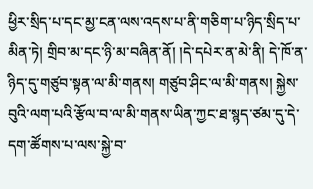ཕྱིར་སྲིད་པ་དང་མྱ་ངན་ལས་འདས་པ་ནི་གཅིག་པ་ཉིད་སྲིད་པ་མིན་ཏེ། གྲིབ་མ་དང་ཉི་མ་བཞིན་ནོ། །དེ་དཔེར་ན་མེ་ནི། དེ་ཁོ་ན་ཉིད་དུ་གཙུབ་སྟན་ལ་མི་གནས། གཙུབ་ཤིང་ལ་མི་གནས། སྐྱེས་བུའི་ལག་པའི་རྩོལ་བ་ལ་མི་གནས་ཡིན་ཀྱང་ཐ་སྙད་ཙམ་དུ་དེ་དག་ཚོགས་པ་ལས་སྐྱེ་བ་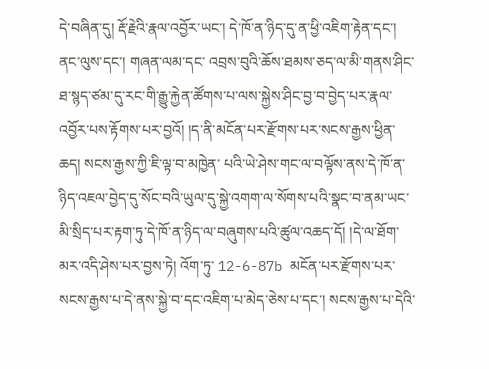དེ་བཞིན་དུ། རྡོ་རྗེའི་རྣལ་འབྱོར་ཡང་། དེ་ཁོ་ན་ཉིད་དུ་ན་ཕྱི་འཇིག་རྟེན་དང་། ནང་ལུས་དང་། གཞན་ལམ་དང་ འབྲས་བུའི་ཆོས་ཐམས་ཅད་ལ་མི་གནས་ཤིང་ཐ་སྙད་ཙམ་དུ་རང་གི་རྒྱུ་རྐྱེན་ཚོགས་པ་ལས་སྐྱེས་ཤིང་བྱ་བ་བྱེད་པར་རྣལ་འབྱོར་པས་རྟོགས་པར་བྱའོ། །ད་ནི་མངོན་པར་རྫོགས་པར་སངས་རྒྱས་ཕྱིན་ཆད། སངས་རྒྱས་ཀྱི་ཇི་ལྟ་བ་མཁྱེན་ པའི་ཡེ་ཤེས་གང་ལ་བལྟོས་ནས་དེ་ཁོ་ན་ཉིད་འཇལ་བྱེད་དུ་སོང་བའི་ཡུལ་དུ་སྐྱེ་འགག་ལ་སོགས་པའི་སྣང་བ་ནམ་ཡང་མི་སྲིད་པར་རྟག་ཏུ་དེ་ཁོ་ན་ཉིད་ལ་བཞུགས་པའི་ཚུལ་འཆད་དོ། །དེ་ལ་ཐོག་མར་འདི་ཤེས་པར་བྱས་ཏེ། འོག་ཏུ་ 12-6-87b མངོན་པར་རྫོགས་པར་སངས་རྒྱས་པ་དེ་ནས་སྐྱེ་བ་དང་འཇིག་པ་མེད་ཅེས་པ་དང་། སངས་རྒྱས་པ་དེའི་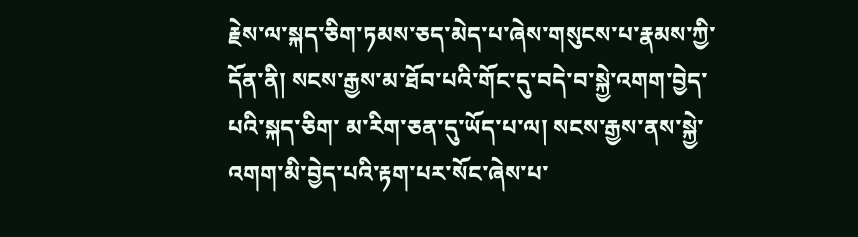རྗེས་ལ་སྐད་ཅིག་ཏམས་ཅད་མེད་པ་ཞེས་གསུངས་པ་རྣམས་ཀྱི་དོན་ནི། སངས་རྒྱས་མ་ཐོབ་པའི་གོང་དུ་བདེ་བ་སྐྱེ་འགག་བྱེད་པའི་སྐད་ཅིག་ མ་རིག་ཅན་དུ་ཡོད་པ་ལ། སངས་རྒྱས་ནས་སྐྱེ་འགག་མི་བྱེད་པའི་རྟག་པར་སོང་ཞེས་པ་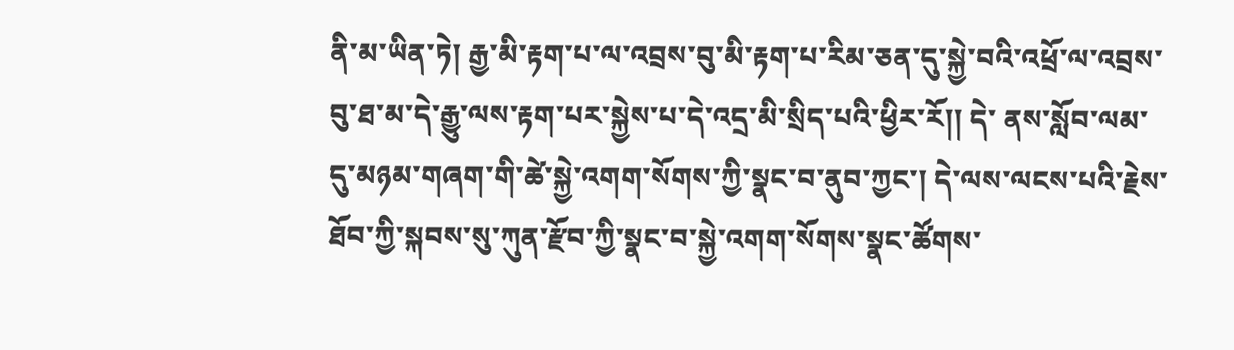ནི་མ་ཡིན་ཏེ། རྒྱ་མི་རྟག་པ་ལ་འབྲས་བུ་མི་རྟག་པ་རིམ་ཅན་དུ་སྐྱེ་བའི་འཕྲོ་ལ་འབྲས་བུ་ཐ་མ་དེ་རྒྱུ་ལས་རྟག་པར་སྐྱེས་པ་དེ་འདྲ་མི་སྲིད་པའི་ཕྱིར་རོ།། དེ་ ནས་སློབ་ལམ་དུ་མཉམ་གཞག་གི་ཚེ་སྐྱེ་འགག་སོགས་ཀྱི་སྣང་བ་ནུབ་ཀྱང་། དེ་ལས་ལངས་པའི་རྗེས་ཐོབ་ཀྱི་སྐབས་སུ་ཀུན་རྫོབ་ཀྱི་སྣང་བ་སྐྱེ་འགག་སོགས་སྣང་ཚོགས་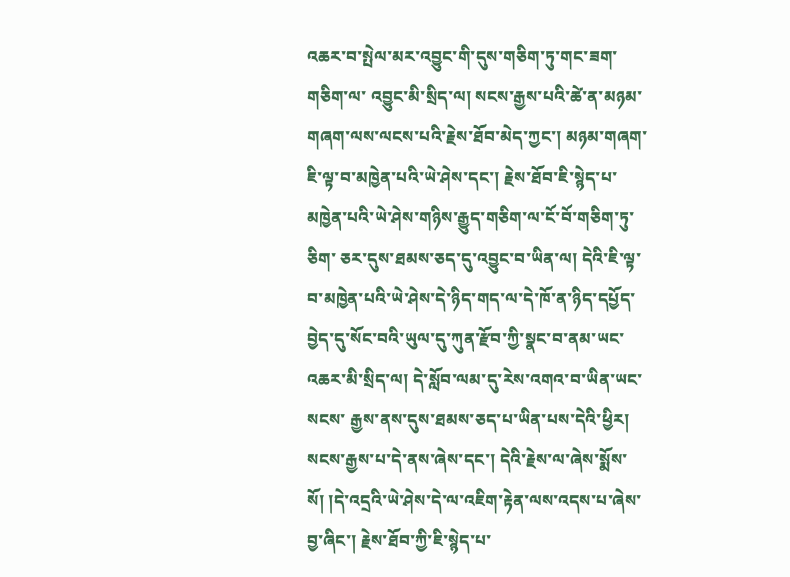འཆར་བ་སྤེལ་མར་འབྱུང་གི་དུས་གཅིག་ཏུ་གང་ཟག་གཅིག་ལ་ འབྱུང་མི་སྲིད་ལ། སངས་རྒྱས་པའི་ཚེ་ན་མཉམ་གཞག་ལས་ལངས་པའི་རྗེས་ཐོབ་མེད་ཀྱང་། མཉམ་གཞག་ཇི་ལྟ་བ་མཁྱེན་པའི་ཡེ་ཤེས་དང་། རྗེས་ཐོབ་ཇི་སྙེད་པ་མཁྱེན་པའི་ཡེ་ཤེས་གཉིས་རྒྱུད་གཅིག་ལ་ངོ་བོ་གཅིག་ཏུ་ཅིག་ ཅར་དུས་ཐམས་ཅད་དུ་འབྱུང་བ་ཡིན་ལ། དེའི་ཇི་ལྟ་བ་མཁྱེན་པའི་ཡེ་ཤེས་དེ་ཉིད་གད་ལ་དེ་ཁོ་ན་ཉིད་དཔྱོད་བྱེད་དུ་སོང་བའི་ཡུལ་དུ་ཀུན་རྫོབ་ཀྱི་སྣང་བ་ནམ་ཡང་འཆར་མི་སྲིད་ལ། དེ་སློབ་ལམ་དུ་རེས་འགའ་བ་ཡིན་ཡང་སངས་ རྒྱས་ནས་དུས་ཐམས་ཅད་པ་ཡིན་པས་དེའི་ཕྱིར། སངས་རྒྱས་པ་དེ་ནས་ཞེས་དང་། དེའི་རྗེས་ལ་ཞེས་སྨོས་སོ། །དེ་འདྲའི་ཡེ་ཤེས་དེ་ལ་འཇིག་རྟེན་ལས་འདས་པ་ཞེས་བྱ་ཞིང་། རྗེས་ཐོབ་ཀྱི་ཇི་སྙེད་པ་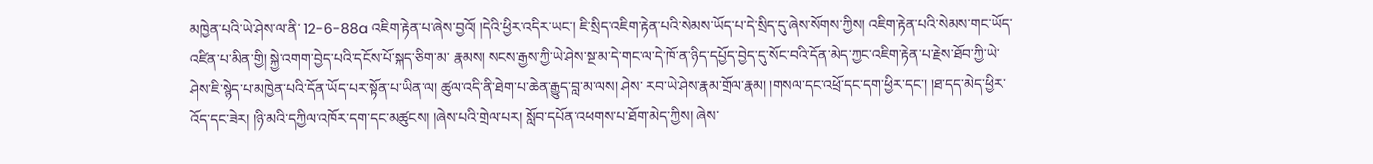མཁྱེན་པའི་ཡེ་ཤེས་ལ་ནི་ 12-6-88a འཇིག་རྟེན་པ་ཞེས་བྱའོ། །དེའི་ཕྱིར་འདིར་ཡང་། ཇི་སྲིད་འཇིག་རྟེན་པའི་སེམས་ཡོད་པ་དེ་སྲིད་དུ་ཞེས་སོགས་ཀྱིས། འཇིག་རྟེན་པའི་སེམས་གང་ཡོད་འཛིན་པ་མིན་གྱི། སྐྱེ་འགག་བྱེད་པའི་དངོས་པོ་སྐད་ཅིག་མ་ རྣམས། སངས་རྒྱས་ཀྱི་ཡེ་ཤེས་སྔ་མ་དེ་གང་ལ་དེ་ཁོ་ན་ཉིད་དཔྱོད་བྱེད་དུ་སོང་བའི་དོན་མེད་ཀྱང་འཇིག་རྟེན་པ་རྗེས་ཐོབ་ཀྱི་ཡེ་ཤེས་ཇི་སྙེད་པ་མཁྱེན་པའི་དོན་ཡོད་པར་སྟོན་པ་ཡིན་ལ། ཚུལ་འདི་ནི་ཐེག་པ་ཆེན་རྒྱུད་བླ་མ་ལས། ཤེས་ རབ་ཡེ་ཤེས་རྣམ་གྲོལ་རྣམ། །གསལ་དང་འཕྲོ་དང་དག་ཕྱིར་དང་། །ཐ་དད་མེད་ཕྱིར་འོད་དང་ཟེར། །ཉི་མའི་དཀྱིལ་འཁོར་དག་དང་མཚུངས། །ཞེས་པའི་གྲེལ་པར། སློབ་དཔོན་འཕགས་པ་ཐོག་མེད་ཀྱིས། ཞེས་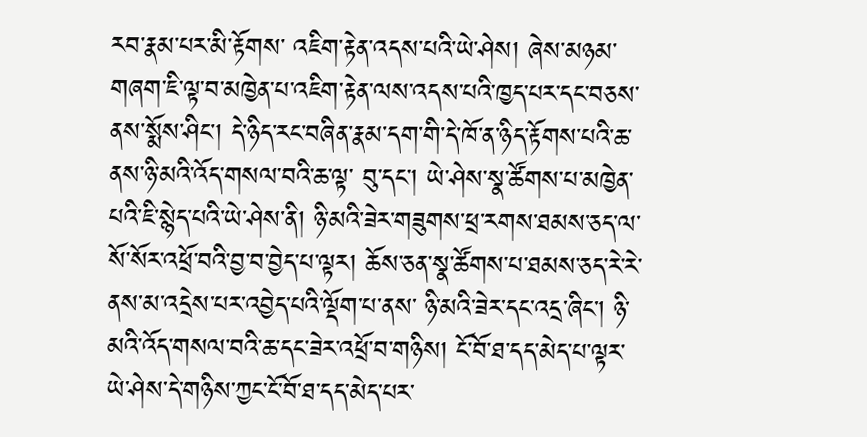རབ་རྣམ་པར་མི་རྟོགས་ འཇིག་རྟེན་འདས་པའི་ཡེ་ཤེས། ཞེས་མཉམ་གཞག་ཇི་ལྟ་བ་མཁྱེན་པ་འཇིག་རྟེན་ལས་འདས་པའི་ཁྱད་པར་དང་བཅས་ནས་སྨོས་ཤིང་། དེ་ཉིད་རང་བཞིན་རྣམ་དག་གི་དེ་ཁོ་ན་ཉིད་རྟོགས་པའི་ཆ་ནས་ཉི་མའི་འོད་གསལ་བའི་ཆ་ལྟ་ བུ་དང་། ཡེ་ཤེས་སྣ་ཚོགས་པ་མཁྱེན་པའི་ཇི་སྙེད་པའི་ཡེ་ཤེས་ནི། ཉི་མའི་ཟེར་གཟུགས་ཕྲ་རགས་ཐམས་ཅད་ལ་སོ་སོར་འཕྲོ་བའི་བྱ་བ་བྱེད་པ་ལྟར། ཆོས་ཅན་སྣ་ཚོགས་པ་ཐམས་ཅད་རེ་རེ་ནས་མ་འདྲེས་པར་འབྱེད་པའི་ལྡོག་པ་ནས་ ཉི་མའི་ཟེར་དང་འདྲ་ཞིང་། ཉི་མའི་འོད་གསལ་བའི་ཆ་དང་ཟེར་འཕྲོ་བ་གཉིས། ངོ་བོ་ཐ་དད་མེད་པ་ལྟར་ཡེ་ཤེས་དེ་གཉིས་ཀྱང་ངོ་བོ་ཐ་དད་མེད་པར་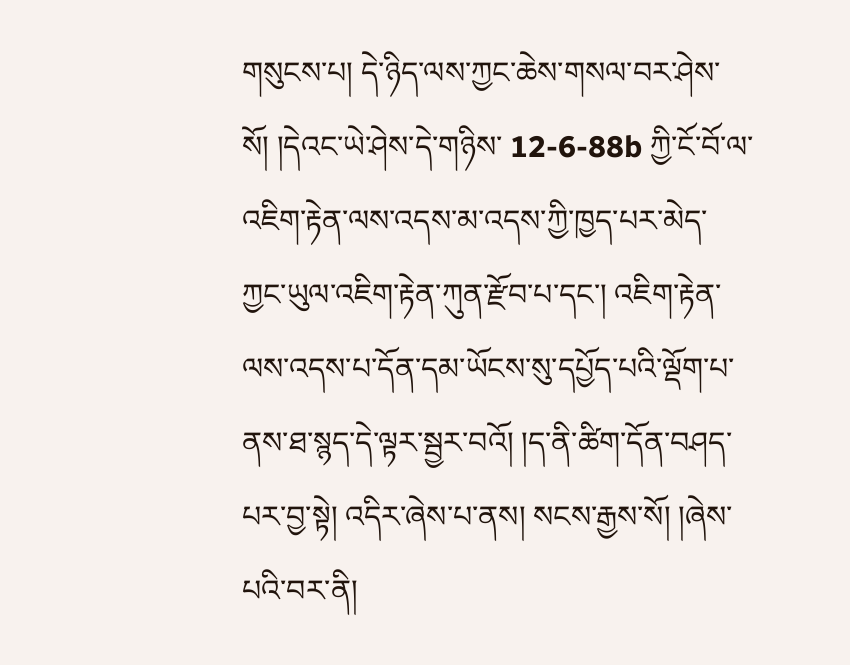གསུངས་པ། དེ་ཉིད་ལས་ཀྱང་ཆེས་གསལ་བར་ཤེས་སོ། །དེའང་ཡེ་ཤེས་དེ་གཉིས་ 12-6-88b ཀྱི་ངོ་བོ་ལ་འཇིག་རྟེན་ལས་འདས་མ་འདས་ཀྱི་ཁྱད་པར་མེད་ཀྱང་ཡུལ་འཇིག་རྟེན་ཀུན་རྫོབ་པ་དང་། འཇིག་རྟེན་ལས་འདས་པ་དོན་དམ་ཡོངས་སུ་དཔྱོད་པའི་ལྡོག་པ་ནས་ཐ་སྙད་དེ་ལྟར་སྦྱར་བའོ། །ད་ནི་ཚིག་དོན་བཤད་པར་བྱ་སྟེ། འདིར་ཞེས་པ་ནས། སངས་རྒྱས་སོ། །ཞེས་པའི་བར་ནི།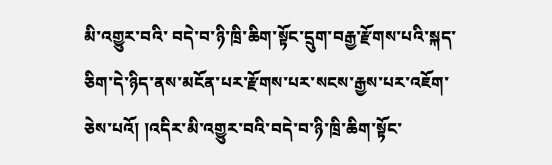མི་འགྱུར་བའི་ བདེ་བ་ཉི་ཁྲི་ཆིག་སྟོང་དྲུག་བརྒྱ་རྫོགས་པའི་སྐད་ཅིག་དེ་ཉིད་ནས་མངོན་པར་རྫོགས་པར་སངས་རྒྱས་པར་འཇོག་ཅེས་པའོ། །འདིར་མི་འགྱུར་བའི་བདེ་བ་ཉི་ཁྲི་ཆིག་སྟོང་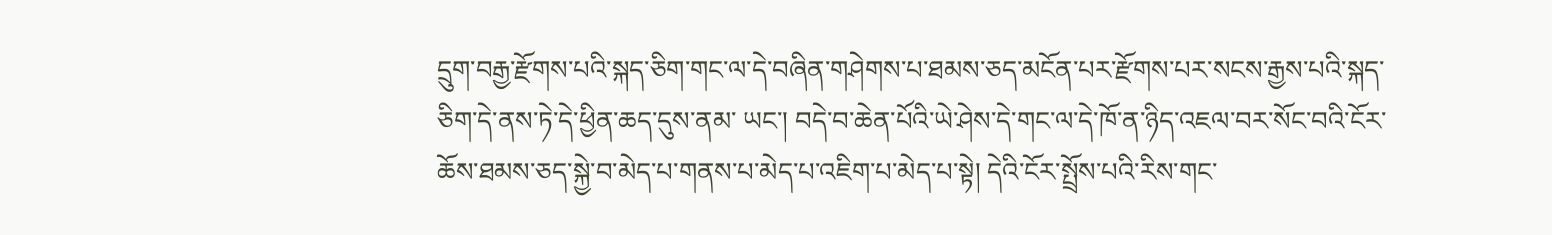དྲུག་བརྒྱ་རྫོགས་པའི་སྐད་ཅིག་གང་ལ་དེ་བཞིན་གཤེགས་པ་ཐམས་ཅད་མངོན་པར་རྫོགས་པར་སངས་རྒྱས་པའི་སྐད་ཅིག་དེ་ནས་ཏེ་དེ་ཕྱིན་ཆད་དུས་ནམ་ ཡང་། བདེ་བ་ཆེན་པོའི་ཡེ་ཤེས་དེ་གང་ལ་དེ་ཁོ་ན་ཉིད་འཇལ་བར་སོང་བའི་ངོར་ཆོས་ཐམས་ཅད་སྐྱེ་བ་མེད་པ་གནས་པ་མེད་པ་འཇིག་པ་མེད་པ་སྟེ། དེའི་ངོར་སྤྲོས་པའི་རིས་གང་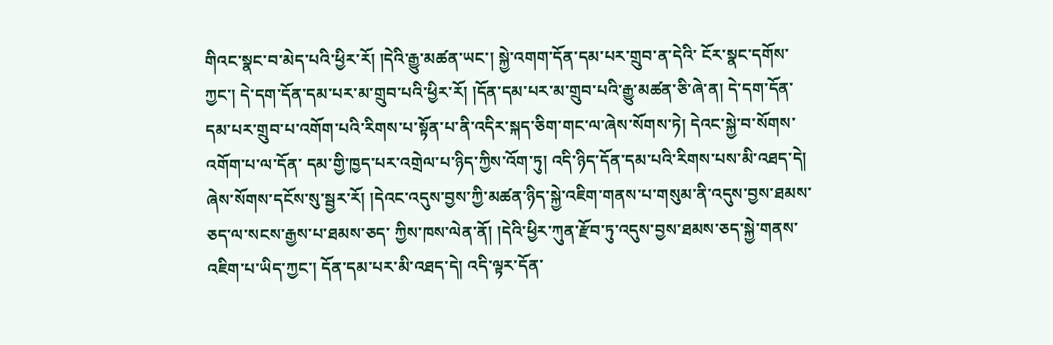གིའང་སྣང་བ་མེད་པའི་ཕྱིར་རོ། །དེའི་རྒྱུ་མཚན་ཡང་། སྐྱེ་འགག་དོན་དམ་པར་གྲུབ་ན་དེའི་ ངོར་སྣང་དགོས་ཀྱང་། དེ་དག་དོན་དམ་པར་མ་གྲུབ་པའི་ཕྱིར་རོ། །དོན་དམ་པར་མ་གྲུབ་པའི་རྒྱུ་མཚན་ཅི་ཞེ་ན། དེ་དག་དོན་དམ་པར་གྲུབ་པ་འགོག་པའི་རིགས་པ་སྟོན་པ་ནི་འདིར་སྐད་ཅིག་གང་ལ་ཞེས་སོགས་ཏེ། དེའང་སྐྱེ་བ་སོགས་འགོག་པ་ལ་དོན་ དམ་གྱི་ཁྱད་པར་འགྲེལ་པ་ཉིད་ཀྱིས་འོག་ཏུ། འདི་ཉིད་དོན་དམ་པའི་རིགས་པས་མི་འཐད་དེ། ཞེས་སོགས་དངོས་སུ་སྦྱར་རོ། །དེའང་འདུས་བྱས་ཀྱི་མཚན་ཉིད་སྐྱེ་འཇིག་གནས་པ་གསུམ་ནི་འདུས་བྱས་ཐམས་ཅད་ལ་སངས་རྒྱས་པ་ཐམས་ཅད་ ཀྱིས་ཁས་ལེན་ནོ། །དེའི་ཕྱིར་ཀུན་རྫོབ་ཏུ་འདུས་བྱས་ཐམས་ཅད་སྐྱེ་གནས་འཇིག་པ་ཡིད་ཀྱང་། དོན་དམ་པར་མི་འཐད་དེ། འདི་ལྟར་དོན་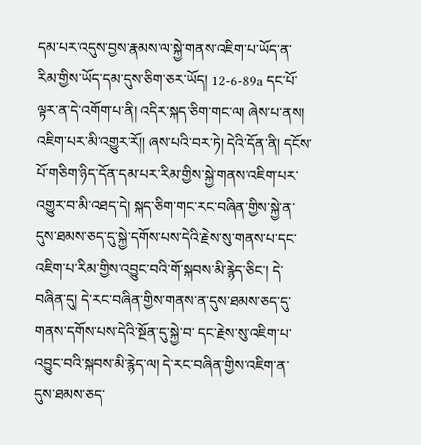དམ་པར་འདུས་བྱས་རྣམས་ལ་སྐྱེ་གནས་འཇིག་པ་ཡོད་ན་རིམ་གྱིས་ཡོད་དམ་དུས་ཅིག་ཅར་ཡོད། 12-6-89a དང་པོ་ལྟར་ན་དེ་འགོག་པ་ནི། འདིར་སྐད་ཅིག་གང་ལ། ཞེས་པ་ནས། འཇིག་པར་མི་འགྱུར་རོ།། ཞས་པའི་བར་ཏེ། དེའི་དོན་ནི། དངོས་པོ་གཅིག་ཉིད་དོན་དམ་པར་རིམ་གྱིས་སྐྱེ་གནས་འཇིག་པར་འགྱུར་བ་མི་འཐད་དེ། སྐད་ཅིག་གང་རང་བཞིན་གྱིས་སྐྱེ་ན་དུས་ཐམས་ཅད་དུ་སྐྱེ་དགོས་པས་དེའི་རྗེས་སུ་གནས་པ་དང་འཇིག་པ་རིམ་གྱིས་འབྱུང་བའི་གོ་སྐབས་མི་རྙེད་ཅིང་། དེ་བཞིན་དུ། དེ་རང་བཞིན་གྱིས་གནས་ན་དུས་ཐམས་ཅད་དུ་གནས་དགོས་པས་དེའི་སྔོན་དུ་སྐྱེ་བ་ དང་རྗེས་སུ་འཇིག་པ་འབྱུང་བའི་སྐབས་མི་རྙེད་ལ། དེ་རང་བཞིན་གྱིས་འཇིག་ན་དུས་ཐམས་ཅད་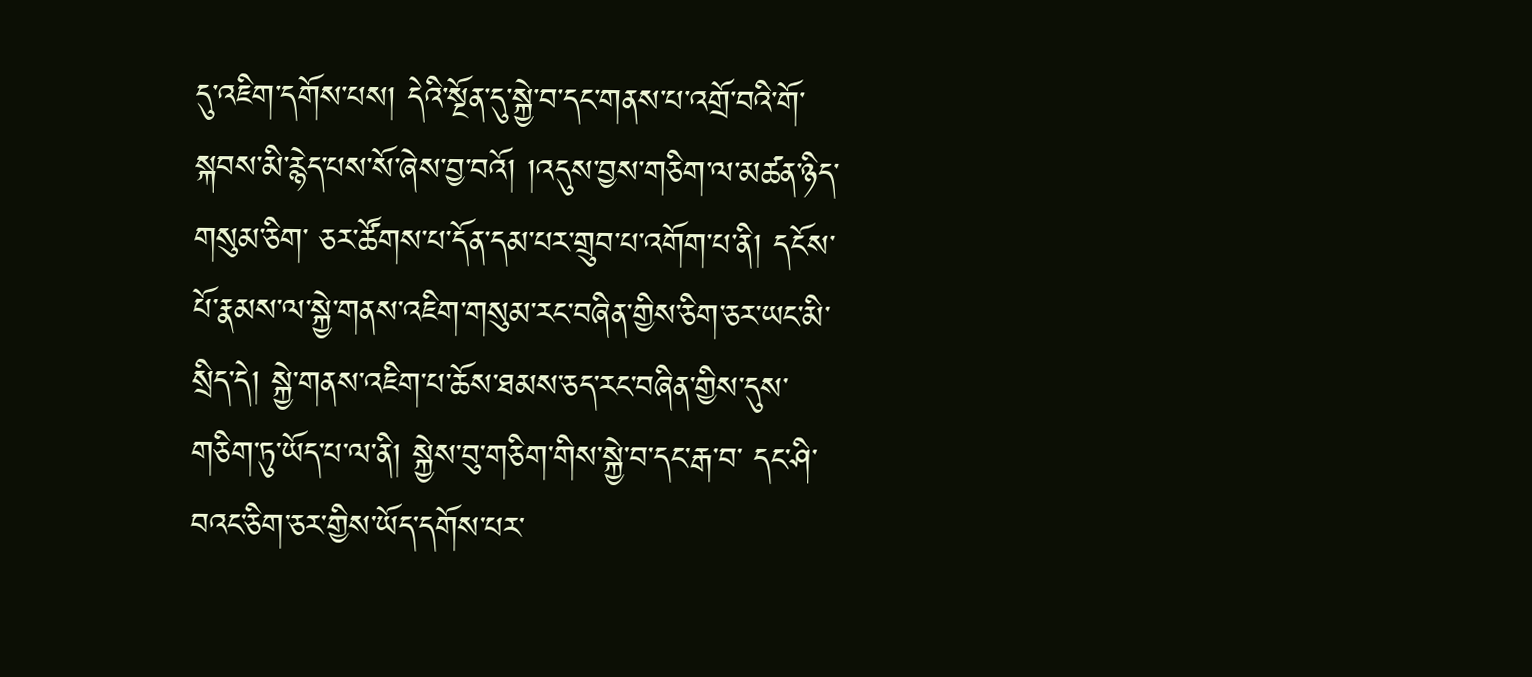དུ་འཇིག་དགོས་པས། དེའི་སྔོན་དུ་སྐྱེ་བ་དང་གནས་པ་འགྲོ་བའི་གོ་སྐབས་མི་རྙེད་པས་སོ་ཞེས་བྱ་བའོ། །འདུས་བྱས་གཅིག་ལ་མཚན་ཉིད་གསུམ་ཅིག་ ཅར་ཚོགས་པ་དོན་དམ་པར་གྲུབ་པ་འགོག་པ་ནི། དངོས་པོ་རྣམས་ལ་སྐྱེ་གནས་འཇིག་གསུམ་རང་བཞིན་གྱིས་ཅིག་ཅར་ཡང་མི་སྲིད་དེ། སྐྱེ་གནས་འཇིག་པ་ཆོས་ཐམས་ཅད་རང་བཞིན་གྱིས་དུས་གཅིག་ཏུ་ཡོད་པ་ལ་ནི། སྐྱེས་བུ་གཅིག་གིས་སྐྱེ་བ་དང་རྒ་བ་ དང་ཤི་བའང་ཅིག་ཅར་གྱིས་ཡོད་དགོས་པར་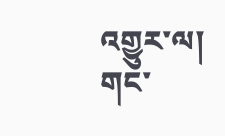འགྱུར་ལ། གང་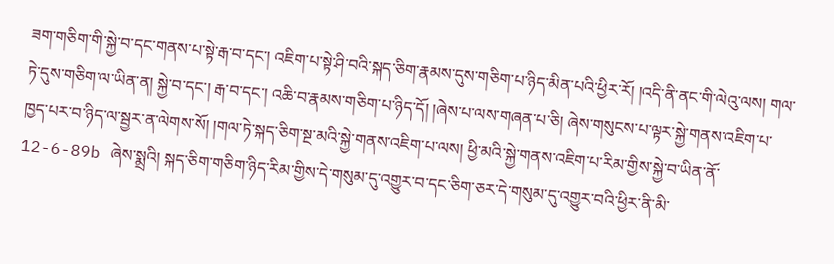ཟག་གཅིག་གི་སྐྱེ་བ་དང་གནས་པ་སྟེ་རྒ་བ་དང་། འཇིག་པ་སྟེ་ཤི་བའི་སྐད་ཅིག་རྣམས་དུས་གཅིག་པ་ཉིད་མིན་པའི་ཕྱིར་རོ། །འདི་ནི་ནང་གི་ལེའུ་ལས། གལ་ཏེ་དུས་གཅིག་ལ་ཡིན་ན། སྐྱེ་བ་དང་། རྒ་བ་དང་། འཆི་བ་རྣམས་གཅིག་པ་ཉིད་དོ། །ཞེས་པ་ལས་གཞན་པ་ཅི། ཞེས་གསུངས་པ་ལྟར་སྐྱེ་གནས་འཇིག་པ་ཁྱད་པར་བ་ཉིད་ལ་སྦྱར་ན་ལེགས་སོ། །གལ་ཏེ་སྐད་ཅིག་སྔ་མའི་སྐྱེ་གནས་འཇིག་པ་ལས། ཕྱི་མའི་སྐྱེ་གནས་འཇིག་པ་རིམ་གྱིས་སྐྱེ་བ་ཡིན་ནོ་ 12-6-89b ཞེས་སྨྲའི། སྐད་ཅིག་གཅིག་ཉིད་རིམ་གྱིས་དེ་གསུམ་དུ་འགྱུར་བ་དང་ཅིག་ཅར་དེ་གསུམ་དུ་འགྱུར་བའི་ཕྱིར་ནི་མི་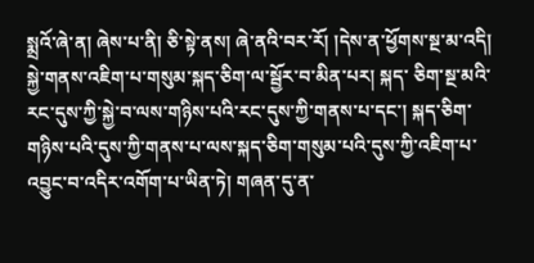སྨྲའོ་ཞེ་ན། ཞེས་པ་ནི། ཅི་སྟེ་ནས། ཞེ་ནའི་བར་རོ། །དེས་ན་ཕྱོགས་སྔ་མ་འདི། སྐྱེ་གནས་འཇིག་པ་གསུམ་སྐད་ཅིག་ལ་སྦྱོར་བ་མིན་པར། སྐད་ ཅིག་སྔ་མའི་རང་དུས་ཀྱི་སྐྱེ་བ་ལས་གཉིས་པའི་རང་དུས་ཀྱི་གནས་པ་དང་། སྐད་ཅིག་གཉིས་པའི་དུས་ཀྱི་གནས་པ་ལས་སྐད་ཅིག་གསུམ་པའི་དུས་ཀྱི་འཇིག་པ་འབྱུང་བ་འདིར་འགོག་པ་ཡིན་ཏེ། གཞན་དུ་ན་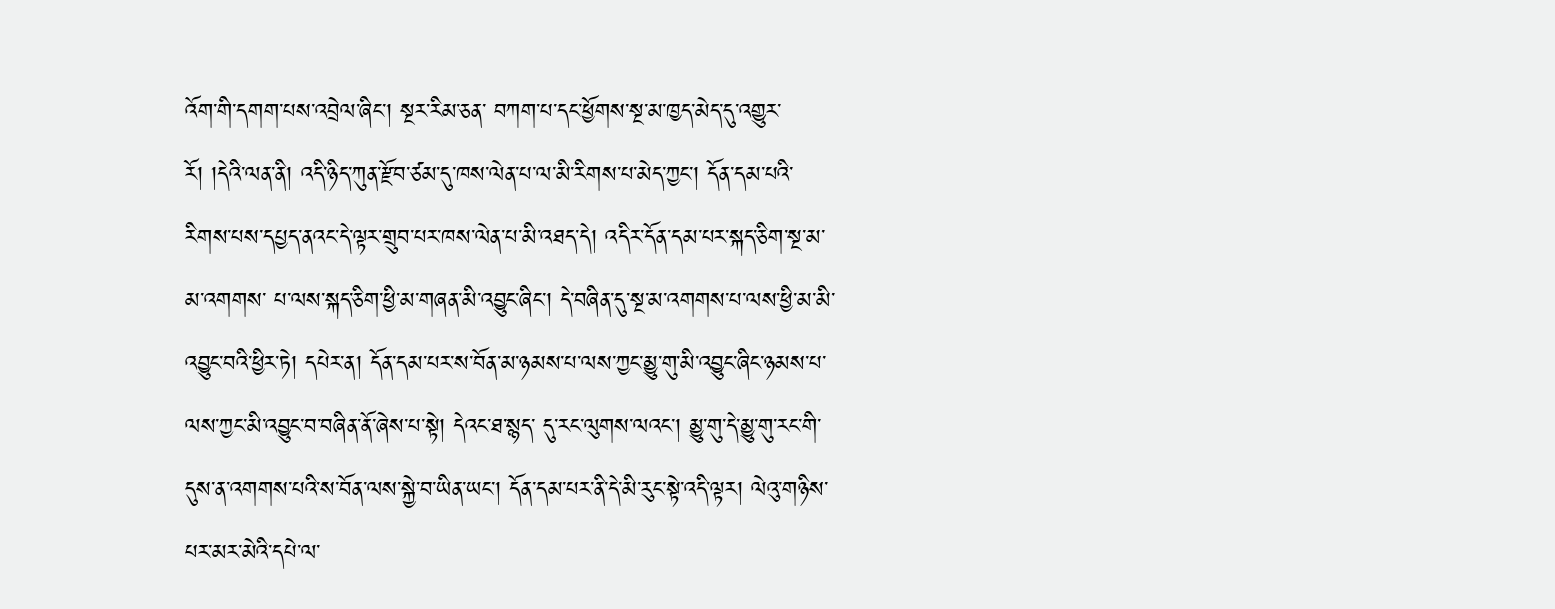འོག་གི་དགག་པས་འབྲེལ་ཞིང་། སྔར་རིམ་ཅན་ བཀག་པ་དང་ཕྱོགས་སྔ་མ་ཁྱད་མེད་དུ་འགྱུར་རོ། །དེའི་ལན་ནི། འདི་ཉིད་ཀུན་རྫོབ་ཙམ་དུ་ཁས་ལེན་པ་ལ་མི་རིགས་པ་མེད་ཀྱང་། དོན་དམ་པའི་རིགས་པས་དཔྱད་ནའང་དེ་ལྟར་གྲུབ་པར་ཁས་ལེན་པ་མི་འཐད་དེ། འདིར་དོན་དམ་པར་སྐད་ཅིག་སྔ་མ་མ་འགགས་ པ་ལས་སྐད་ཅིག་ཕྱི་མ་གཞན་མི་འབྱུང་ཞིང་། དེ་བཞིན་དུ་སྔ་མ་འགགས་པ་ལས་ཕྱི་མ་མི་འབྱུང་བའི་ཕྱིར་ཏེ། དཔེར་ན། དོན་དམ་པར་ས་བོན་མ་ཉམས་པ་ལས་ཀྱང་མྱུ་གུ་མི་འབྱུང་ཞིང་ཉམས་པ་ལས་ཀྱང་མི་འབྱུང་བ་བཞིན་ནོ་ཞེས་པ་སྟེ། དེའང་ཐ་སྙད་ དུ་རང་ལུགས་ལའང་། མྱུ་གུ་དེ་མྱུ་གུ་རང་གི་དུས་ན་འགགས་པའི་ས་བོན་ལས་སྐྱེ་བ་ཡིན་ཡང་། དོན་དམ་པར་ནི་དེ་མི་རུང་སྟེ་འདི་ལྟར། ལེའུ་གཉིས་པར་མར་མེའི་དཔེ་ལ་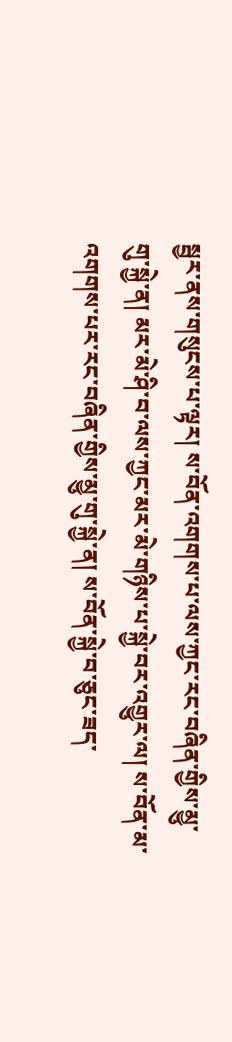སྦྱར་ནས་གསུངས་པ་ལྟར། ས་བོན་འགགས་པ་ལས་ཀྱང་རང་བཞིན་གྱིས་མྱུ་ གུ་སྐྱེ་ན། མར་མེ་ཤི་བ་ལས་ཀྱང་མར་མེ་གཉིས་པ་སྐྱེ་བར་འགྱུར་ལ། ས་བོན་མ་འགགས་པར་རང་བཞིན་གྱིས་མྱུ་གུ་སྐྱེ་ན། ས་བོན་སྐྱེ་བ་ཅུང་ཟད་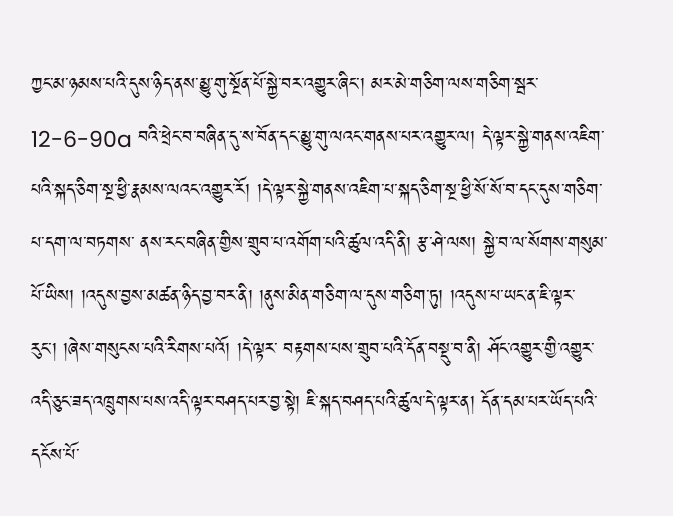ཀྱང་མ་ཉམས་པའི་དུས་ཉིད་ནས་མྱུ་གུ་སྔོན་པོ་སྐྱེ་བར་འགྱུར་ཞིང་། མར་མེ་གཅིག་ལས་གཅིག་སྦར་ 12-6-90a བའི་ཕྲེང་བ་བཞིན་དུ་ས་བོན་དང་མྱུ་གུ་ལའང་གནས་པར་འགྱུར་ལ། དེ་ལྟར་སྐྱེ་གནས་འཇིག་པའི་སྐད་ཅིག་སྔ་ཕྱི་རྣམས་ལའང་འགྱུར་རོ། །དེ་ལྟར་སྐྱེ་གནས་འཇིག་པ་སྐད་ཅིག་སྔ་ཕྱི་སོ་སོ་བ་དང་དུས་གཅིག་པ་དག་ལ་བཏགས་ ནས་རང་བཞིན་གྱིས་གྲུབ་པ་འགོག་པའི་ཚུལ་འདི་ནི། རྩ་ཤེ་ལས། སྐྱེ་བ་ལ་སོགས་གསུམ་པོ་ཡིས། །འདུས་བྱས་མཚན་ཉིད་བྱ་བར་ནི། །ནུས་མིན་གཅིག་ལ་དུས་གཅིག་ཏུ། །འདུས་པ་ཡང་ན་ཇི་ལྟར་རུང་། །ཞེས་གསུངས་པའི་རིགས་པའོ། །དེ་ལྟར་ བརྟགས་པས་གྲུབ་པའི་དོན་བསྡུ་བ་ནི། ཤོང་འགྱུར་གྱི་འགྱུར་འདི་ཅུང་ཟད་འཁྲུགས་པས་འདི་ལྟར་བཤད་པར་བྱ་སྟེ། ཇི་སྐད་བཤད་པའི་ཚུལ་དེ་ལྟར་ན། དོན་དམ་པར་ཡོད་པའི་དངོས་པོ་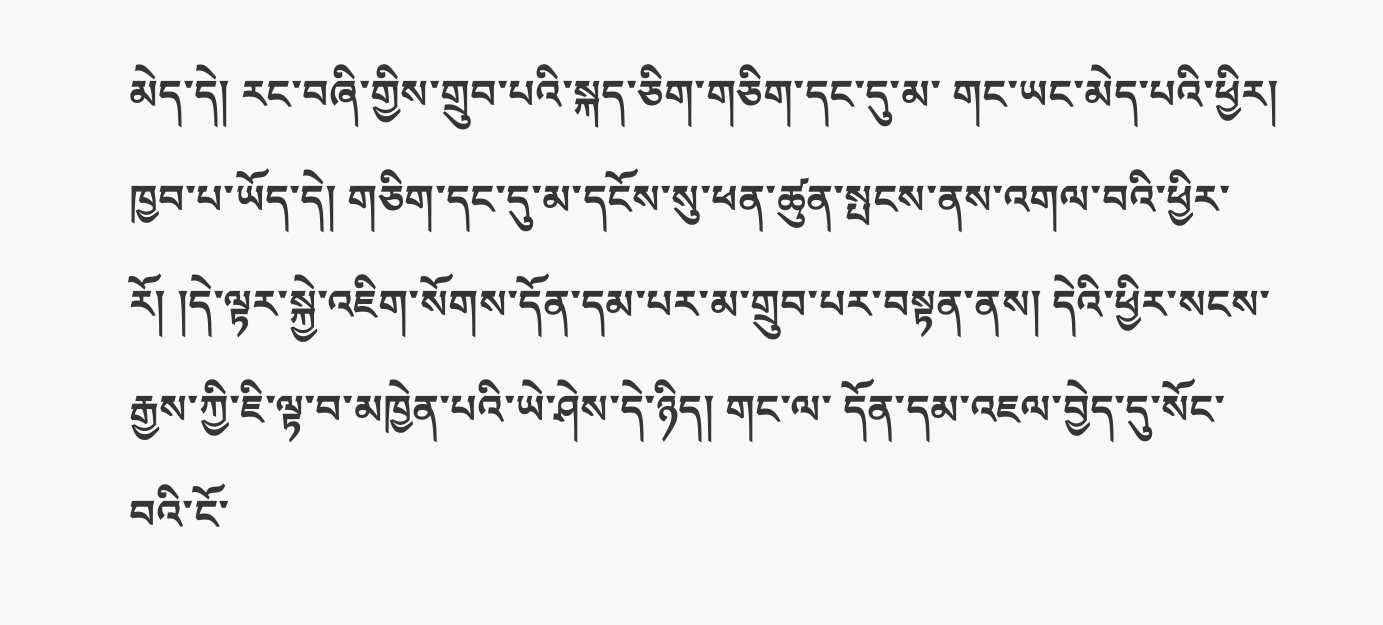མེད་དེ། རང་བཞི་གྱིས་གྲུབ་པའི་སྐད་ཅིག་གཅིག་དང་དུ་མ་ གང་ཡང་མེད་པའི་ཕྱིར། ཁྱབ་པ་ཡོད་དེ། གཅིག་དང་དུ་མ་དངོས་སུ་ཕན་ཚུན་སྤངས་ནས་འགལ་བའི་ཕྱིར་རོ། །དེ་ལྟར་སྐྱེ་འཇིག་སོགས་དོན་དམ་པར་མ་གྲུབ་པར་བསྟན་ནས། དེའི་ཕྱིར་སངས་རྒྱས་ཀྱི་ཇི་ལྟ་བ་མཁྱེན་པའི་ཡེ་ཤེས་དེ་ཉིད། གང་ལ་ དོན་དམ་འཇལ་བྱེད་དུ་སོང་བའི་ངོ་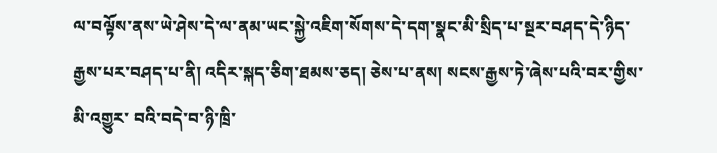ལ་བལྟོས་ནས་ཡེ་ཤེས་དེ་ལ་ནམ་ཡང་སྐྱེ་འཇིག་སོགས་དེ་དག་སྣང་མི་སྲིད་པ་སྔར་བཤད་དེ་ཉིད་རྒྱས་པར་བཤད་པ་ནི། འདིར་སྐད་ཅིག་ཐམས་ཅད། ཅེས་པ་ནས། སངས་རྒྱས་ཏེ་ཞེས་པའི་བར་གྱིས་མི་འགྱུར་ བའི་བདེ་བ་ཉི་ཁྲི་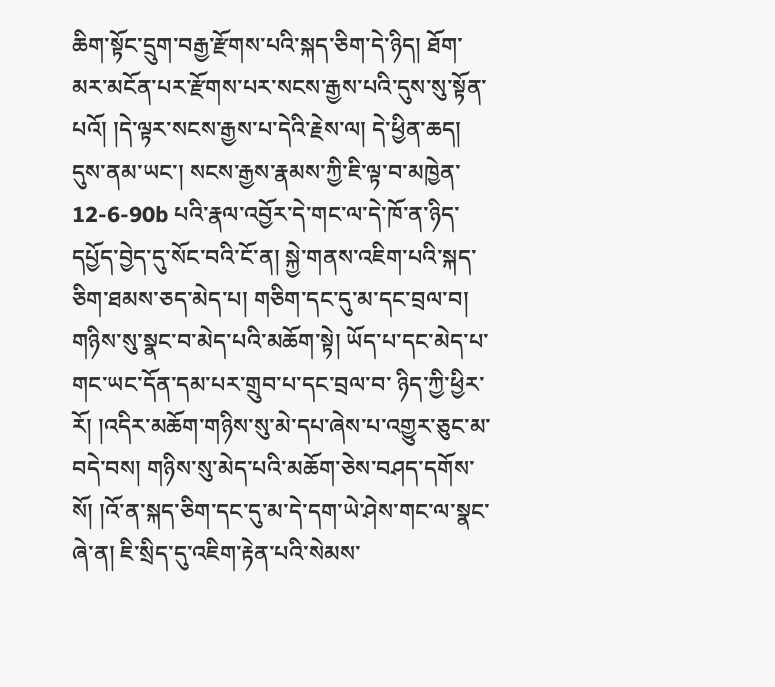ཆིག་སྟོང་དྲུག་བརྒྱ་རྫོགས་པའི་སྐད་ཅིག་དེ་ཉིད། ཐོག་མར་མངོན་པར་རྫོགས་པར་སངས་རྒྱས་པའི་དུས་སུ་སྟོན་པའོ། །དེ་ལྟར་སངས་རྒྱས་པ་དེའི་རྗེས་ལ། དེ་ཕྱིན་ཆད། དུས་ནམ་ཡང་། སངས་རྒྱས་རྣམས་ཀྱི་ཇི་ལྟ་བ་མཁྱེན་ 12-6-90b པའི་རྣལ་འབྱོར་དེ་གང་ལ་དེ་ཁོ་ན་ཉིད་དཔྱོད་བྱེད་དུ་སོང་བའི་ངོ་ན། སྐྱེ་གནས་འཇིག་པའི་སྐད་ཅིག་ཐམས་ཅད་མེད་པ། གཅིག་དང་དུ་མ་དང་བྲལ་བ། གཉིས་སུ་སྣང་བ་མེད་པའི་མཆོག་སྟེ། ཡོད་པ་དང་མེད་པ་གང་ཡང་དོན་དམ་པར་གྲུབ་པ་དང་བྲལ་བ་ ཉིད་ཀྱི་ཕྱིར་རོ། །འདིར་མཆོག་གཉིས་སུ་མེ་དཔ་ཞེས་པ་འགྱུར་ཅུང་མ་བདེ་བས། གཉིས་སུ་མེད་པའི་མཆོག་ཅེས་བཤད་དགོས་སོ། །འོ་ན་སྐད་ཅིག་དང་དུ་མ་དེ་དག་ཡེ་ཤེས་གང་ལ་སྣང་ཞེ་ན། ཇི་སྲིད་དུ་འཇིག་རྟེན་པའི་སེམས་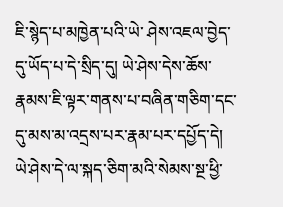ཇི་སྙེད་པ་མཁྱེན་པའི་ཡེ་ ཤེས་འཇལ་བྱེད་དུ་ཡོད་པ་དེ་སྲིད་དུ། ཡེ་ཤེས་དེས་ཆོས་རྣམས་ཇི་ལྟར་གནས་པ་བཞིན་གཅིག་དང་དུ་མས་མ་འདྲས་པར་རྣམ་པར་དཔྱོད་དེ། ཡེ་ཤེས་དེ་ལ་སྐད་ཅིག་མའི་སེམས་སྔ་ཕྱི་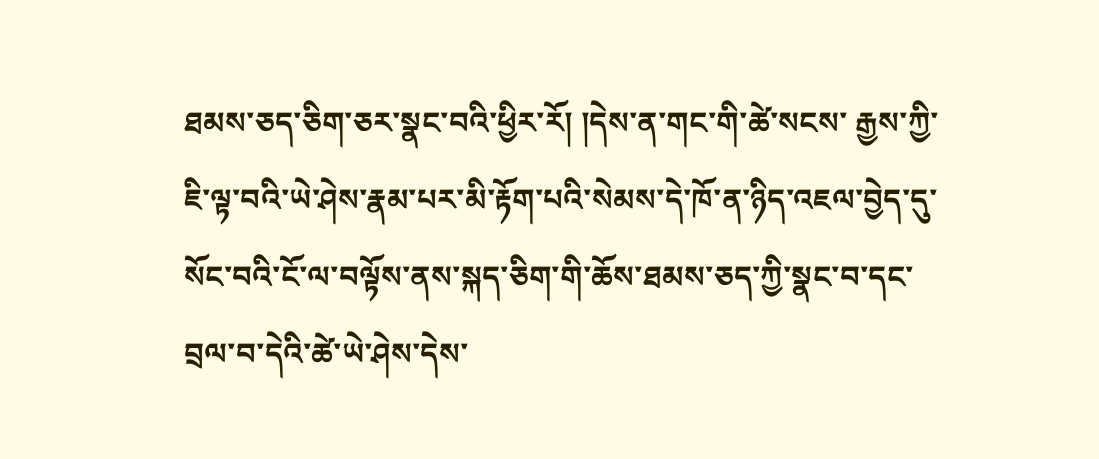ཐམས་ཅད་ཅིག་ཅར་སྣང་བའི་ཕྱིར་རོ། །དེས་ན་གང་གི་ཚེ་སངས་ རྒྱས་ཀྱི་ཇི་ལྟ་བའི་ཡེ་ཤེས་རྣམ་པར་མི་རྟོག་པའི་སེམས་དེ་ཁོ་ན་ཉིད་འཇལ་བྱེད་དུ་སོང་བའི་ངོ་ལ་བལྟོས་ནས་སྐད་ཅིག་གི་ཆོས་ཐམས་ཅད་ཀྱི་སྣང་བ་དང་བྲལ་བ་དེའི་ཚེ་ཡེ་ཤེས་དེས་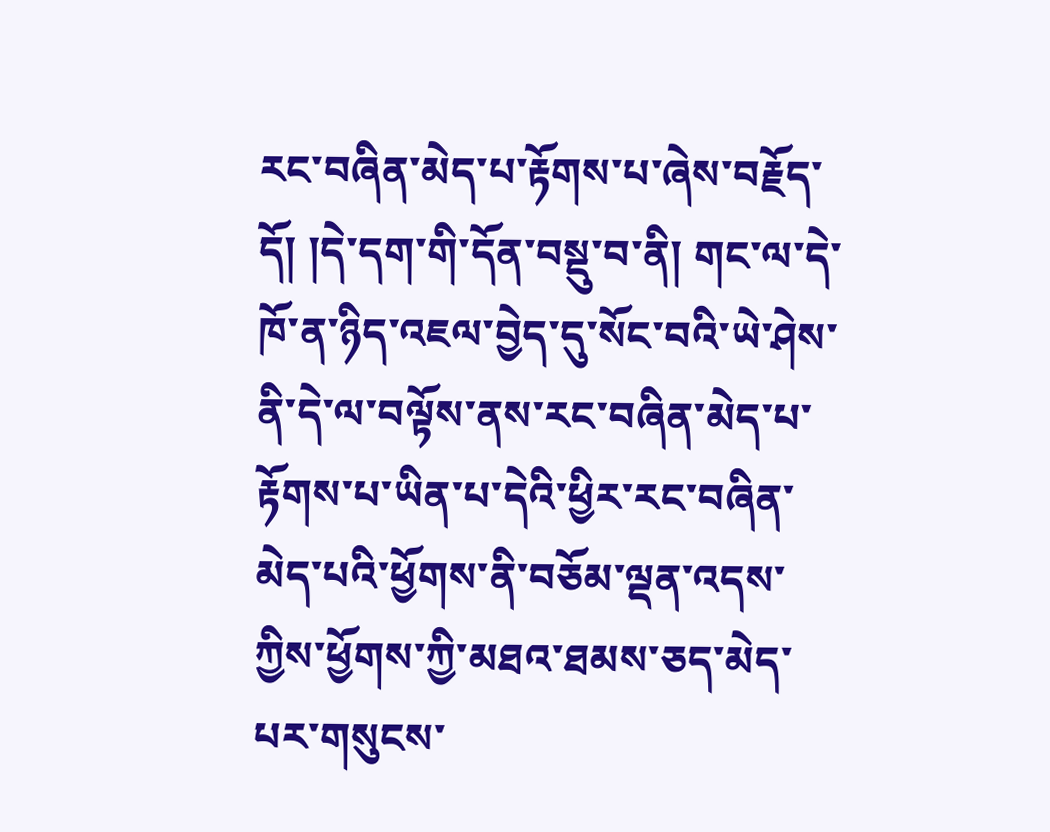རང་བཞིན་མེད་པ་རྟོགས་པ་ཞེས་བརྗོད་དོ། །དེ་དག་གི་དོན་བསྡུ་བ་ནི། གང་ལ་དེ་ཁོ་ན་ཉིད་འཇལ་བྱེད་དུ་སོང་བའི་ཡེ་ཤེས་ནི་དེ་ལ་བལྟོས་ནས་རང་བཞིན་མེད་པ་རྟོགས་པ་ཡིན་པ་དེའི་ཕྱིར་རང་བཞིན་མེད་པའི་ཕྱོགས་ནི་བཅོམ་ལྡན་འདས་ཀྱིས་ཕྱོགས་ཀྱི་མཐའ་ཐམས་ཅད་མེད་པར་གསུངས་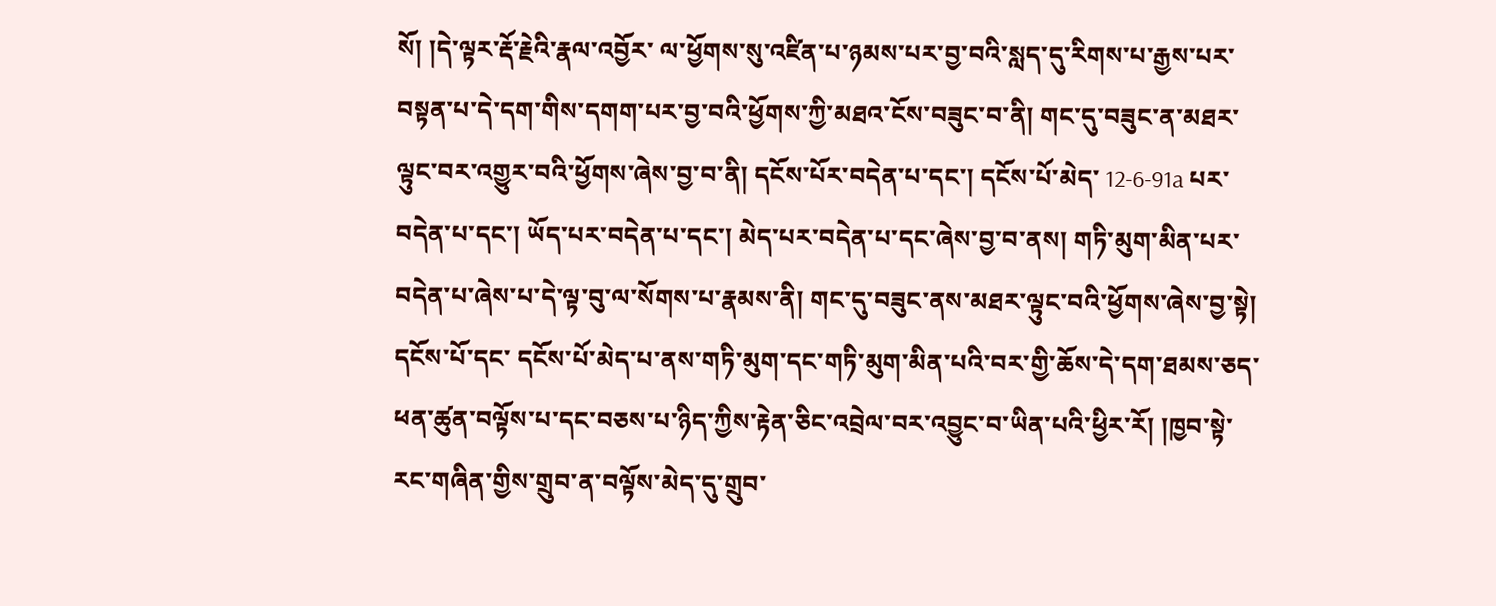སོ། །དེ་ལྟར་རྡོ་རྗེའི་རྣལ་འབྱོར་ ལ་ཕྱོགས་སུ་འཛིན་པ་ཉམས་པར་བྱ་བའི་སླད་དུ་རིགས་པ་རྒྱས་པར་བསྟན་པ་དེ་དག་གིས་དགག་པར་བྱ་བའི་ཕྱོགས་ཀྱི་མཐའ་ངོས་བཟུང་བ་ནི། གང་དུ་བཟུང་ན་མཐར་ལྟུང་བར་འགྱུར་བའི་ཕྱོགས་ཞེས་བྱ་བ་ནི། དངོས་པོར་བདེན་པ་དང་། དངོས་པོ་མེད་ 12-6-91a པར་བདེན་པ་དང་། ཡོད་པར་བདེན་པ་དང་། མེད་པར་བདེན་པ་དང་ཞེས་བྱ་བ་ནས། གཏི་མུག་མིན་པར་བདེན་པ་ཞེས་པ་དེ་ལྟ་བུ་ལ་སོགས་པ་རྣམས་ནི། གང་དུ་བཟུང་ནས་མཐར་ལྟུང་བའི་ཕྱོགས་ཞེས་བྱ་སྟེ། དངོས་པོ་དང་ དངོས་པོ་མེད་པ་ནས་གཏི་མུག་དང་གཏི་མུག་མིན་པའི་བར་གྱི་ཆོས་དེ་དག་ཐམས་ཅད་ཕན་ཚུན་བལྟོས་པ་དང་བཅས་པ་ཉིད་ཀྱིས་རྟེན་ཅིང་འབྲེལ་བར་འབྱུང་བ་ཡིན་པའི་ཕྱིར་རོ། །ཁྱབ་སྟེ་རང་གཞིན་གྱིས་གྲུབ་ན་བལྟོས་མེད་དུ་གྲུབ་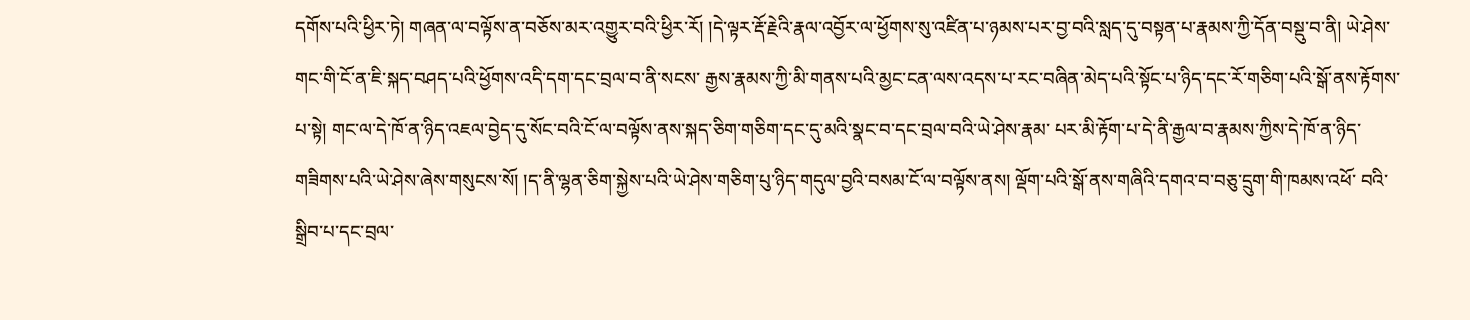དགོས་པའི་ཕྱིར་ཏེ། གཞན་ལ་བལྟོས་ན་བཅོས་མར་འགྱུར་བའི་ཕྱིར་རོ། །དེ་ལྟར་རྡོ་རྗེའི་རྣལ་འབྱོར་ལ་ཕྱོགས་སུ་འཛིན་པ་ཉམས་པར་བྱ་བའི་སླད་དུ་བསྟན་པ་རྣམས་ཀྱི་དོན་བསྡུ་བ་ནི། ཡེ་ཤེས་གང་གི་ངོ་ན་ཇི་སྐད་བཤད་པའི་ཕྱོགས་འདི་དག་དང་བྲལ་བ་ནི་སངས་ རྒྱས་རྣམས་ཀྱི་མི་གནས་པའི་མྱང་ངན་ལས་འདས་པ་རང་བཞིན་མེད་པའི་སྟོང་པ་ཉིད་དང་རོ་གཅིག་པའི་སྒོ་ནས་རྟོགས་པ་སྟེ། གང་ལ་དེ་ཁོ་ན་ཉིད་འཇལ་བྱེད་དུ་སོང་བའི་ངོ་ལ་བལྟོས་ནས་སྐད་ཅིག་གཅིག་དང་དུ་མའི་སྣང་བ་དང་བྲལ་བའི་ཡེ་ཤེས་རྣམ་ པར་མི་རྟོག་པ་དེ་ནི་རྒྱལ་བ་རྣམས་ཀྱིས་དེ་ཁོ་ན་ཉིད་གཟིགས་པའི་ཡེ་ཤེས་ཞེས་གསུངས་སོ། །ད་ནི་ལྷན་ཅིག་སྐྱེས་པའི་ཡེ་ཤེས་གཅིག་པུ་ཉིད་གདུལ་བྱའི་བསམ་ངོ་ལ་བལྟོས་ནས། ལྡོག་པའི་སྒོ་ནས་གཞིའི་དགའ་བ་བཅུ་དྲུག་གི་ཁམས་འཕོ་ བའི་སྒྲིབ་པ་དང་བྲལ་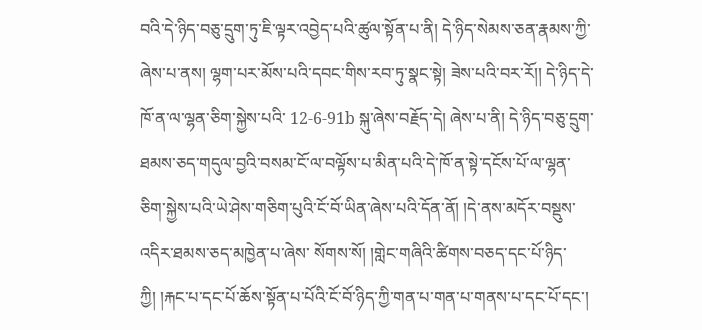བའི་དེ་ཉིད་བཅུ་དྲུག་ཏུ་ཇི་ལྟར་འབྱེད་པའི་ཚུལ་སྟོན་པ་ནི། དེ་ཉིད་སེམས་ཅན་རྣམས་ཀྱི་ཞེས་པ་ནས། ལྷག་པར་མོས་པའི་དབང་གིས་རབ་ཏུ་སྣང་སྟེ། ཟེས་པའི་བར་རོ།། དེ་ཉིད་དེ་ཁོ་ན་ལ་ལྷན་ཅིག་སྐྱེས་པའི་ 12-6-91b སྐུ་ཞེས་བརྗོད་དེ། ཞེས་པ་ནི། དེ་ཉིད་བཅུ་དྲུག་ཐམས་ཅད་གདུལ་བྱའི་བསམ་ངོ་ལ་བལྟོས་པ་མིན་པའི་དེ་ཁོ་ན་སྟེ་དངོས་པོ་ལ་ལྷན་ཅིག་སྐྱེས་པའི་ཡེ་ཤེས་གཅིག་པུའི་ངོ་བོ་ཡིན་ཞེས་པའི་དོན་ནོ། །དེ་ནས་མདོར་བསྡུས་འདིར་ཐམས་ཅད་མཁྱེན་པ་ཞེས་ སོགས་སོ། །གླེང་གཞིའི་ཚིགས་བཅད་དང་པོ་ཉིད་ཀྱི། །རྐང་པ་དང་པོ་ཆོས་སྟོན་པ་པོའི་ངོ་བོ་ཉིད་ཀྱི་གན་པ་གན་པ་གནས་པ་དང་པོ་དང་།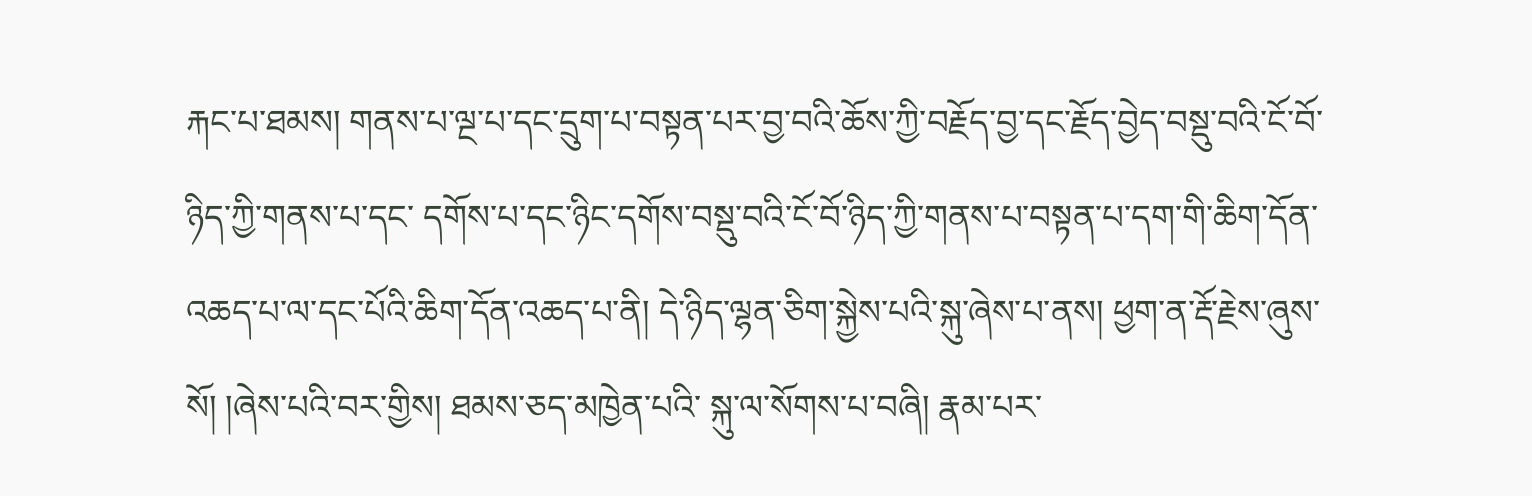རྐང་པ་ཐམས། གནས་པ་ལྔ་པ་དང་དྲུག་པ་བསྟན་པར་བྱ་བའི་ཆོས་ཀྱི་བརྗོད་བྱ་དང་རྗོད་བྱེད་བསྡུ་བའི་ངོ་བོ་ཉིད་ཀྱི་གནས་པ་དང་ དགོས་པ་དང་ཉིང་དགོས་བསྡུ་བའི་ངོ་བོ་ཉིད་ཀྱི་གནས་པ་བསྟན་པ་དག་གི་ཆིག་དོན་འཆད་པ་ལ་དང་པོའི་ཆིག་དོན་འཆད་པ་ནི། དེ་ཉིད་ལྷན་ཅིག་སྐྱེས་པའི་སྐུ་ཞེས་པ་ནས། ཕྱག་ན་རྡོ་རྗེས་ཞུས་སོ། །ཞེས་པའི་བར་གྱིས། ཐམས་ཅད་མཁྱེན་པའི་ སྐུ་ལ་སོགས་པ་བཞི། རྣམ་པར་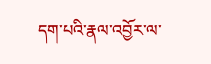དག་པའི་རྣལ་འབྱོར་ལ་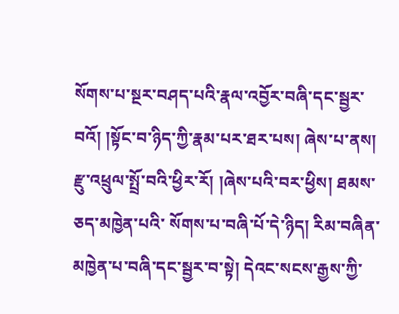སོགས་པ་སྔར་བཤད་པའི་རྣལ་འབྱོར་བཞི་དང་སྦྱར་བའོ། །སྟོང་བ་ཉིད་ཀྱི་རྣམ་པར་ཐར་པས། ཞེས་པ་ནས། རྫུ་འཕྲུལ་སྤྲོ་བའི་ཕྱིར་རོ། །ཞེས་པའི་བར་ཕྱིས། ཐམས་ཅད་མཁྱེན་པའི་ སོགས་པ་བཞི་པོ་དེ་ཉིད། རིམ་བཞིན་མཁྱེན་པ་བཞི་དང་སྦྱར་བ་སྟེ། དེའང་སངས་རྒྱས་ཀྱི་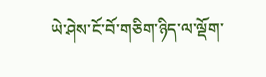ཡེ་ཤེས་ངོ་བོ་གཅིག་ཉིད་ལ་ལྡོག་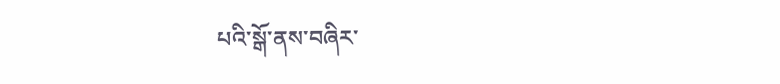པའི་སྒོ་ནས་བཞིར་